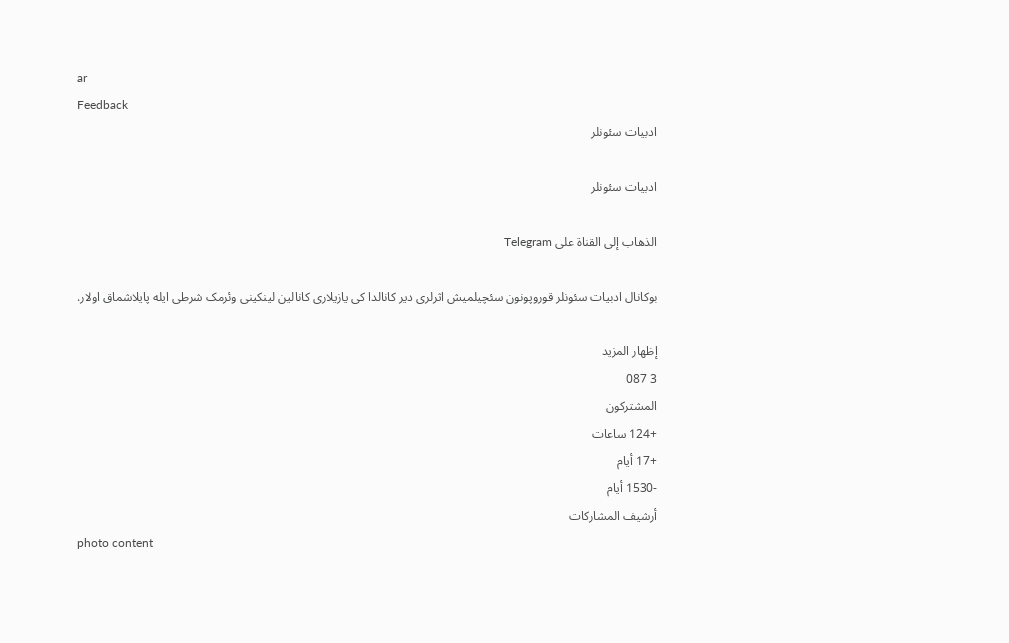ar
Feedback
ادبیات سئونلر

ادبیات سئونلر

الذهاب إلى القناة على Telegram

بوکانال ادبیات سئونلر قوروپونون سئچیلمیش اثرلری دیر کانالدا کی یازیلاری کانالین لینکینی وئرمک شرطی ایله پایلاشماق اولار.

إظهار المزيد
3 087
المشتركون
+124 ساعات
+17 أيام
-1530 أيام
أرشيف المشاركات
photo content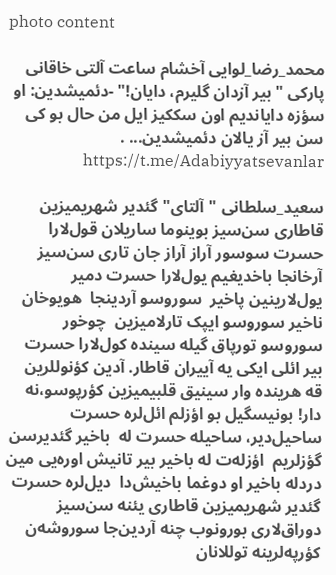photo content

محمد_رضا_لوایی آخشام ساعت آلتی خاقانی پارکی "بیر آزدان گلیرم، دایان!" -دئمیشدین: او سؤزه دایاندیم اون سککیز ایل من حال بو کی سن بیر آز یالان دئمیشدین... . https://t.me/Adabiyyatsevanlar

سعید_سلطانی "آلتای" گئدیر شهریمیزین قاطاری سن‌سیز بوینوما ساریلان قول‌لارا حسرت سوسور آراز آراز جان تاری سن‌سیز آرخانجا باخدیغیم یول‌لارا حسرت دمیر یول‌لارینین پاخیر  سوروسو آردینجا  هویوخان ناخیر سوروسو ایپک تارلامیزین  چوخور سوروسو تورپاق گیله سینده کول‌لارا حسرت بیر ائلی ایکی یه آییران قاطار. آدین کؤنوللرین قه هرینده وار سینیق قلبیمیزین کؤرپوسو،نه دار! بونیسگیل بو اؤزلم ائل‌لره حسرت ساحیل‌دیر، ساحیله حسرت له  باخیر گئدیرسن  گؤزلریم  اؤزله‌ت له باخیر بیر تانیش اوره‌یی مین دردله باخیر او دوغما باخیش‌دا  دیل‌لره حسرت گئدیر شهریمیزین قاطاری یئنه سن‌سیز دوراق‌لاری بورونوب چنه آردین‌جا سوروشه‌ن کؤرپه‌لرینه توللانان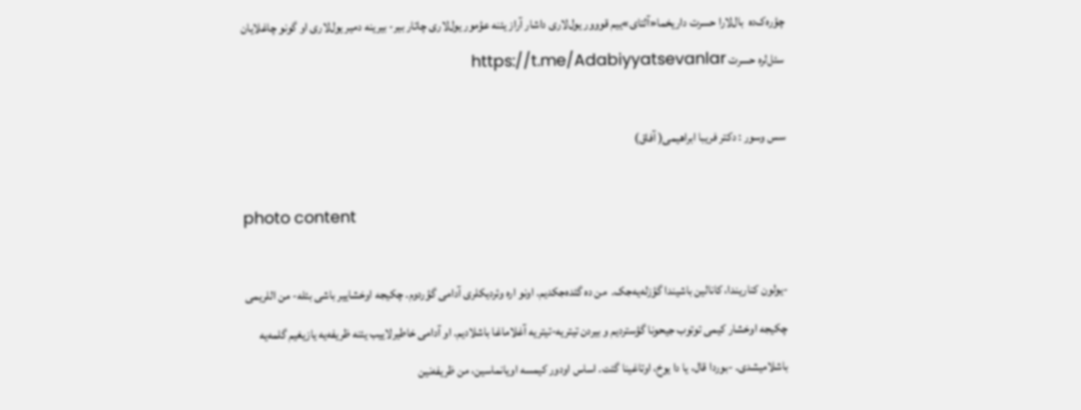چؤره‌ک‌ده  بال‌لارا حسرت داریخما«آلتای»ییم قووور یول‌لاری داشار آراز یئنه عؤمور یول‌لاری چاتار بیر- بیرینه دمیر یول‌لاری او گونو چاغلایان  سئل‌لره حسرت https://t.me/Adabiyyatsevanlar

سس وسور : دکتر فریبا ابراهیمی( آفاق)

photo content

-یولون کناریندا، کانالین باشیندا گؤزله‌یه‌جک.  من ده گئده‌جکدیم. اونو اره وئردیکلری آدامی گؤردوم. چکیجه اوخشاییر باشی بئله- من اللریمی چکیجه اوخشار کیمی توتوب جیحونا گؤستردیم و بیردن تیتریه-تیتریه آغلاماغا باشلادیم. او آدامی خاطیرلاییب یئنه ظریفه‌یه یازیغیم گلمه‌یه باشلامیشدی. -بوردا قال، یا دا یوخ، اوتاغینا گئت. اساس اودور کیمسه اویانماسین، من ظریفه‌نین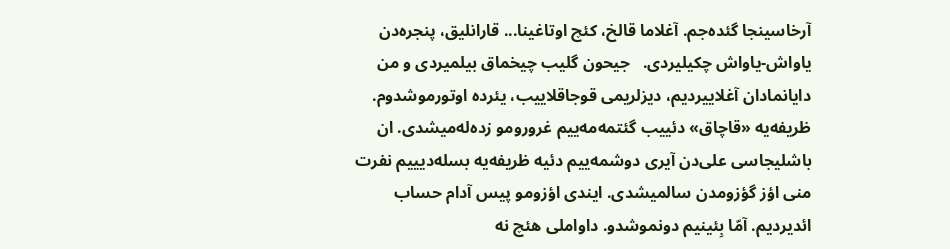آرخاسینجا گئده‌جم. آغلاما قالخ، کئچ اوتاغینا... قارانلیق، پنجره‌دن یاواش-یاواش چکیلیردی.   جیحون گلیب چیخماق بیلمیردی و من دایانمادان آغلاییردیم، دیزلریمی قوجاقلاییب، یئرده اوتورموشدوم. ظریفه‌یه «قاچاق» دئییب گئتمه‌مه‌ییم غرورومو زده‌له‌میشدی. ان باشلیجاسی علی‌دن آیری دوشمه‌ییم دئیه ظریفه‌یه بسله‌دیییم نفرت منی اؤز گؤزومدن سالمیشدی. ایندی اؤزومو پیس آدام حساب ائدیردیم. آمّا بِئینیم دونموشدو. داواملی هئچ نه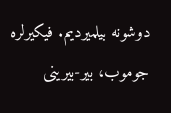دوشونه بیلمیردیم. فیکیرلره‌ جوموب، بیر-بیرینی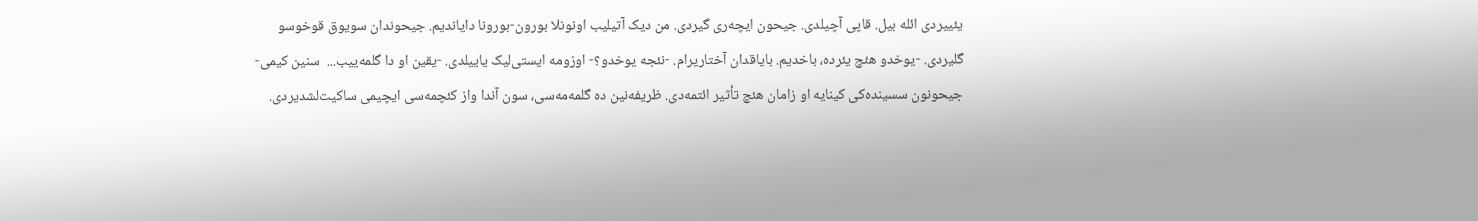یئییردی ائله بیل. قاپی آچیلدی. جیحون ایچه‌ری گیردی. من دیک آتیلیب اونونلا بورون-بورونا دایاندیم. جیحوندان سویوق قوخوسو گلیردی. -یوخدو هئچ یئرده، باخدیم. بایاقدان آختاریرام. -نئجه یوخدو؟- اوزومه ایستی‌لیک یاییلدی. -یقین او دا گلمه‌ییب...  سنین کیمی- جیحونون سسینده‌کی کینایه او زامان هئچ تأثیر ائتمه‌دی. ظریفه‌نین ده گلمه‌مه‌سی، سون آندا واز کئچمه‌سی ایچیمی ساکیت‌لشدیردی.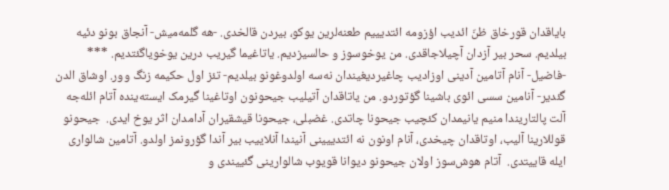بایاقدان قورخاق ظنّ ائدیب اؤزومه ائتدیییم طعنه‌لرین یوکو، بیردن قالخدی. -هه گلمه‌میش- آنجاق بونو دئیه بیلدیم. سحر بیر آزدان آچیلاجاقدی. من یوخوسوز و حالسیزدیم. یاتاغیما گیریب درین یوخویا‌گئتدیم. *** -فاضیل- آنام آتامین آدینی اوزادیب چاغیردیغیندان نه‌سه اولدوغونو بیلدیم- تئز اول حکیمه زنگ وور. اوشاق الدن گئدیر- آنامین سسی ائوی باشینا گؤتوردو. من یاتاقدان آتیلیب جیحونون اوتاغینا گیرمک ایسته‌ینده آتام ائله‌جه آلت پالتاریندا منیم یانیمدان کئچیب جیحونا چاتدی. غضبلی، جیحونا قیشقیران آدامدان اثر یوخ ایدی.  جیحونو قوللارینا آلیب، اوتاقدان چیخدی، آنام اونون نه ائتدییینی آنیندا آنلاییب بیر آندا گؤرونمز اولدو. آتامین شالواری ایله قاییتدی.  آتام هوش‌سوز اولان جیحونو دیوانا قویوب شالوارینی گئییندی و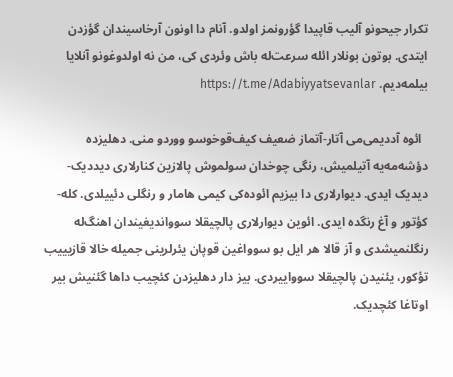تکرار جیحونو آلیب قاپیدا گؤرونمز اولدو. آنام دا اونون آرخاسیندان گؤزدن ایتدی. بوتون بونلار ائله سرعت‌له باش وئردی کی، من نه اولدوغونو آنلایا بیلمه‌دیم. https://t.me/Adabiyyatsevanlar

  ائوه آددیمی‌می آتار-آتماز ضعیف کیف‌قوخوسو ووردو منی. دهلیزده دؤشه‌مه‌یه آتیلمیش، رنگی چوخدان سولموش پالازین کنارلاری دیددیک-دیدیک ایدی. دیوارلاری دا بیزیم ائوده‌کی کیمی هامار و رنگلی دئییلدی. کله-کؤتور و آغ رنگده ایدی. ائوین دیوارلاری پالچیقلا سوواندیغیندان اهنگ‌له رنگلنمیشدی و آز قالا هر ایل بو سوواغین قوپان یئرلرینی جمیله خالا قازیییب تؤکور، یئنیدن پالچیقلا سوواییردی. بیز دار دهلیزدن کئچیب داها گئنیش بیر اوتاغا کئچدیک.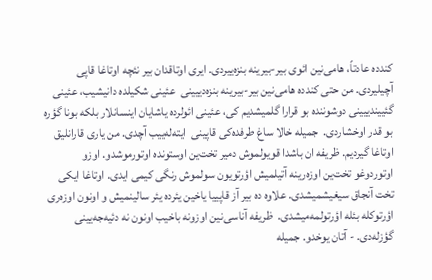کندده عادتاً، هامی‌نین ائوی بیر-بیرینه بنزه‌ییردی. ایری اوتاقدان بیر نئچه اوتاغا قاپی آچیلیردی. من حتی کندده هامی‌نین بیر-بیرینه بنزه‌دییینی  عئینی شکیلده دانیشیب، عئینی گئییندییینی دوشوننده بو قرارا گلمیشدیم کی، عئینی ائولرده یاشایان اینسانلار بلکه بونا گؤره بو قدر اوخشاردی.  جمیله خالا ساغ طرفده‌کی قاپینی  ایته‌له‌ییب آچدی. من یاری قارانلیق اوتاغا گیردیم. ظریفه ان باشدا قویولموش دمیر تخت‌ین اوستونده اوتورموشدو. اوزو اوتوردوغو تخت‌ین اوزه‌رینه آتیلمیش اؤرتویون سولموش رنگی کیمی ایدی. اوتاغا ایکی تخت آنجاق سیغیشمیشدی. علاوه‌ ده بیر آز قاپییا یاخین یئرده یئر سالینمیش و اونون اوزه‌ری اؤرتوکله بئله اؤرتولمه‌میشدی.  ظریفه آناسی‌نین اوزونه باخیب اونون نه دئیه‌جه‌یینی گؤزله‌دی. - آتان یوخدو. جمیله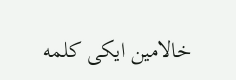خالامین ایکی کلمه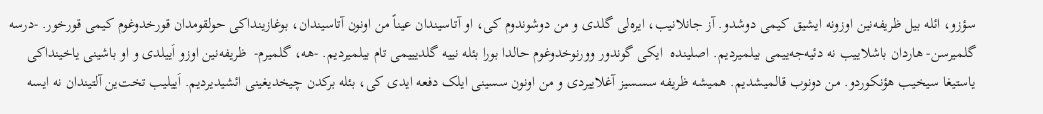سؤزو، ائله بیل ظریفه‌نین اوزونه ایشیق کیمی دوشدو. آز جانلانیب، ایره‌لی گلدی و من دوشوندوم کی، او آتاسیندان عیناً من اونون آتاسیندان، بوغازینداکی حولقومدان قورخدوغوم کیمی قورخور. -درسه گلمیرسن- هاردان باشلاییب نه دئیه‌جه‌ییمی بیلمیردیم. اصلینده  ایکی گوندور وورنوخدوغوم حالدا بورا بئله نییه گلدیییمی تام بیلمیردیم. -هه، گلمیرم-  ظریفه‌نین اوزو اَییلدی و او باشینی یاخینداکی یاستیغا سیخیب هؤنکوردو. من دونوب قالمیشدیم. همیشه ظریفه سسسیز آغلاییردی و من اونون سسینی ایلک دفعه‌ ایدی کی، بئله برکدن چیخدیغینی ائشیدیردیم. اَییلیب تخت‌ین آلتیندان نه‌ ایسه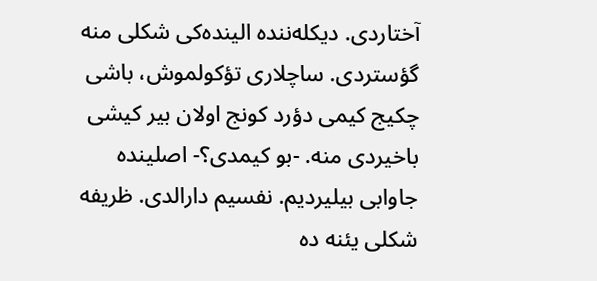آختاردی. دیکله‌ننده الینده‌کی شکلی منه گؤستردی. ساچلاری تؤکولموش، باشی چکیج کیمی دؤرد کونج اولان بیر کیشی باخیردی منه. -بو کیمدی؟- اصلینده جاوابی بیلیردیم. نفسیم دارالدی. ظریفه شکلی یئنه ده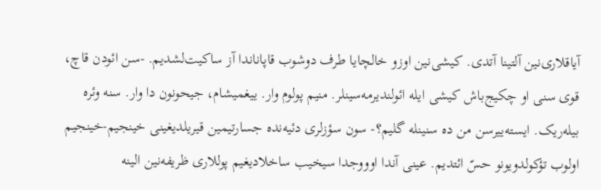آیاقلاری‌نین آلتینا آتدی. کیشی‌نین اوزو خالچایا طرف دوشوب قاپاناندا آز ساکیت‌لشدیم. -سن ائودن قاچ، قوی سنی او چکیج‌باش کیشی ایله ائولندیرمه‌سینلر. منیم پولوم وار. ییغمیشام، جیحونون دا وار. سنه وئره بیله‌ریک. ایسته‌ییرسن من ده سنینله گلیم؟- سون سؤزلری دئیه‌نده جسارتیمین قیریلدیغینی خینجیم-خینجیم اولوب تؤکولدویونو حسّ ائتدیم. عینی آندا اوووجدا سیخیب ساخلادیغیم پوللاری ظریفه‌نین الینه‌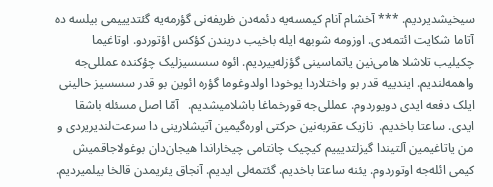سیخیشدیردیم. *** آخشام آنام کیمسه‌یه دئمه‌دن ظریفه‌نی گؤرمه‌یه گئتدیییمی بیلسه ده آتاما شکایت ائتمه‌دی. اوزومه شوبهه ایله باخیب دریندن کؤکس اؤتوردو. اوتاغیما چکیلیب تلاشلا هامی‌نین یاتماسینی گؤزله‌ییردیم. ائوه سسسیزلیک چؤکنده عمللی‌جه واهمه‌لندیم. ایندییه قدر بو واختلاردا یوخودا اولدوغوما گؤره ائوین بو قدر سسسیز حالینی ایلک دفعه‌ ایدی دویوردوم. عمللی‌جه قورخماغا باشلامیشدیم.   آمّا اصل مسئله‌ باشقا ایدی. ساعتا باخدیم.  نازیک عقربه‌نین حرکتی اوره‌گیمین آتیشلارینی دا سرعت‌لندیریردی و من یاتاغیمین آلتیندا گیزلتدیییم کیچیک چانتامی چیخاراندا هیجان‌دان بوغولاجاقمیش کیمی ائله‌جه اوتوردوم. یئنه ساعتا باخدیم. گئتمه‌لی ایدیم. آنجاق یئریمدن قالخا بیلمیردیم‌.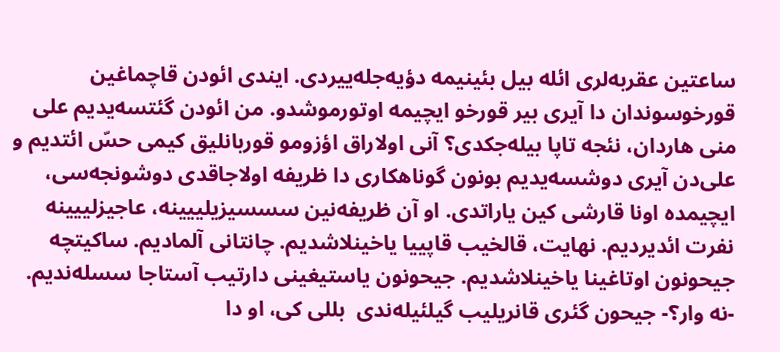ساعتین عقربه‌لری ائله بیل بئینیمه دؤیه‌جله‌ییردی. ایندی ائودن قاچماغین قورخوسوندان دا آیری بیر قورخو ایچیمه اوتورموشدو. من ائودن گئتسه‌یدیم علی منی هاردان، نئجه تاپا بیله‌جکدی؟ آنی اولاراق اؤزومو قوربانلیق کیمی حسّ ائتدیم و علی‌دن آیری دوشسه‌یدیم بونون گوناهکاری دا ظریفه اولاجاقدی دوشونجه‌سی، ایچیمده اونا قارشی کین یاراتدی. او آن ظریفه‌نین سسسیزیلییینه، عاجیزلییینه نفرت ائدیردیم. نهایت، قالخیب قاپییا یاخینلاشدیم. چانتانی آلمادیم. ساکیتچه جیحونون اوتاغینا یاخینلاشدیم. جیحونون یاستیغینی دارتیب آستاجا سسله‌ندیم. -نه وار؟- جیحون گئری قانریلیب گیلئیله‌ندی  بللی کی، او دا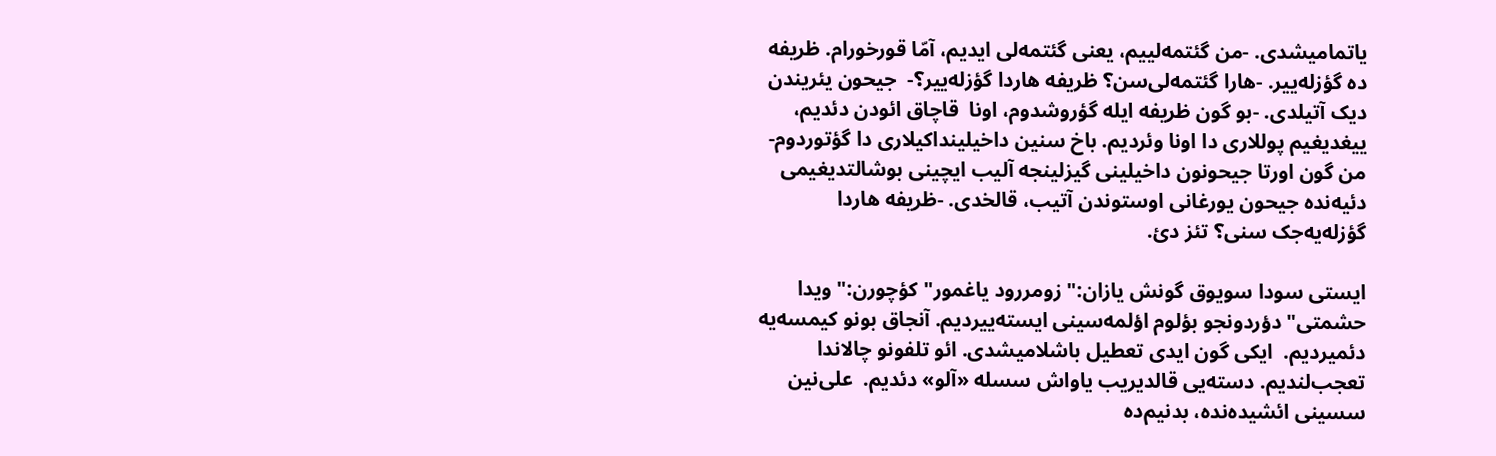یاتمامیشدی. -من گئتمه‌لییم، یعنی گئتمه‌لی ایدیم، آمّا قورخورام. ظریفه ده گؤزله‌ییر. -هارا گئتمه‌لی‌سن؟ ظریفه هاردا گؤزله‌ییر؟-  جیحون یئریندن دیک آتیلدی. -بو گون ظریفه ایله گؤروشدوم، اونا  قاچاق ائودن دئدیم، ییغدیغیم پوللاری دا اونا وئردیم. باخ سنین داخیلینداکیلاری دا گؤتوردوم-  من گون اورتا جیحونون داخیلینی گیزلینجه آلیب ایچینی بوشالتدیغیمی دئیه‌نده جیحون یورغانی اوستوندن آتیب، قالخدی. -ظریفه هاردا گؤزله‌یه‌جک سنی؟ تئز دئ.

ایستی سودا سویوق گونش یازان:" زومررود یاغمور" کؤچورن:" ویدا حشمتی" دؤردونجو بؤلوم اؤلمه‌سینی ایسته‌ییردیم. آنجاق بونو کیمسه‌یه دئمیردیم.  ایکی گون ایدی تعطیل باشلامیشدی. ائو تلفونو چالاندا تعجب‌لندیم. دسته‌یی قالدیریب یاواش سسله «آلو» دئدیم.  علی‌نین سسینی ائشیده‌نده، بدنیم‌ده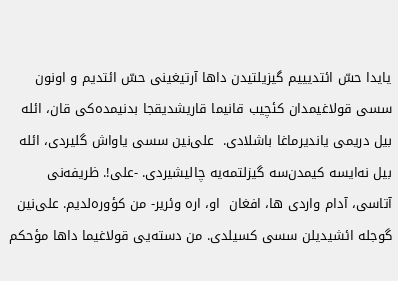یایدا حسّ ائتدیییم گیزیلتیدن داها آرتیغینی حسّ ائتدیم و اونون سسی قولاغیمدان کئچیب قانیما قاریشدیقجا بدنیمده‌کی قان، ائله بیل دریمی یاندیرماغا باشلادی.  علی‌نین سسی یاواش گلیردی، ائله بیل نه‌ایسه کیمدن‌سه گیزلتمه‌یه چالیشیردی. -علی!. ظریفه‌نی آتاسی، آدام واردی ها، افغان  او، اره وئریر- من کؤوره‌لدیم. علی‌نین گوجله ائشیدیلن سسی کسیلدی. من دسته‌یی قولاغیما داها مؤحکم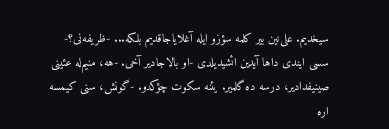سیخدیم. علی‌نین بیر کلمه سؤزو ایله آغلایاجاقدیم بلکه... -ظریفه‌نی؟- سسی ایندی داها آیدین ائشیدیلدی -او بالاجادیر آخی. -هه، منیم‌له عئینی صینیفدادیر، درسه ده گلمیر. یئنه سکوت چؤکدو. -گونش، سنی کیمسه اره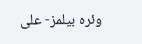وئره بیلمز- علی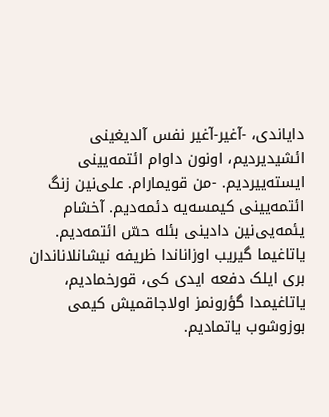دایاندی، -آغیر-آغیر نفس آلدیغینی ائشیدیردیم، اونون داوام ائتمه‌یینی ایسته‌ییردیم. -من قویمارام. علی‌نین زنگ ائتمه‌یینی کیمسه‌یه دئمه‌دیم. آخشام یئمه‌یی‌نین دادینی بئله حسّ ائتمه‌دیم. یاتاغیما گیریب اوزاناندا ظریفه نیشانلاناندان بری ایلک دفعه‌ ایدی کی، قورخمادیم، یاتاغیمدا گؤرونمز اولاجاقمیش کیمی بوزوشوب یاتمادیم.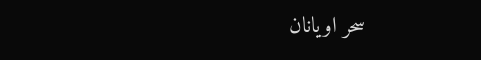سحر اویانان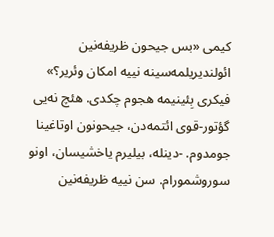کیمی «بس جیحون ظریفه‌نین ائولندیریلمه‌سینه نییه امکان وئریر؟» فیکری بِئینیمه هجوم چکدی. هئچ نه‌یی گؤتور-قوی ائتمه‌دن، جیحونون اوتاغینا جومدوم. -دینله، بیلیرم یاخشیسان، اونو سوروشمورام. سن نییه ظریفه‌نین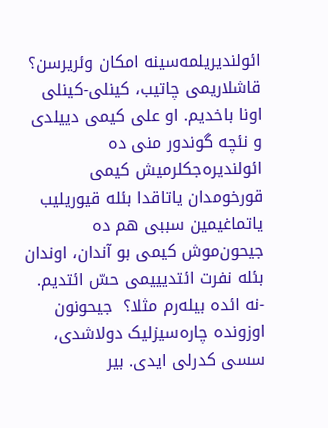ائولندیریلمه‌سینه امکان وئریرسن؟    قاشلاریمی چاتیب، کینلی-کینلی اونا باخدیم. او علی کیمی دییلدی و نئچه گوندور منی ده ائولندیره‌جکلرمیش کیمی قورخومدان یاتاقدا بئله قیوریلیب یاتماغیمین سببی هم ده جیحون‌موش کیمی بو آندان، اوندان بئله نفرت ائتدیییمی حسّ ائتدیم.  -نه ائده بیله‌رم مثلا؟  جیحونون اوزونده چاره‌سیزلیک دولاشدی،  سسی کدرلی ایدی. بیر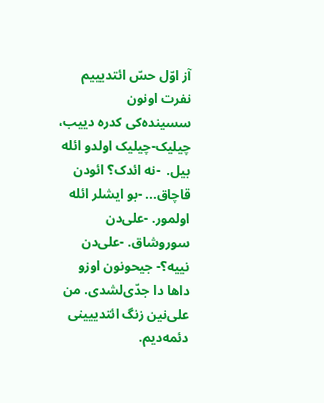آز اوّل حسّ ائتدیییم نفرت اونون سسینده‌کی کدره ديیب، چیلیک-چیلیک اولدو ائله بیل.  -نه ائدک؟ ائودن قاچاق... -بو ایشلر ائله اولمور. -علی‌دن سوروشاق. -علی‌دن نییه؟- جیحونون اوزو داها دا جدّی‌لشدی. من علی‌نین زنگ ائتدییینی دئمه‌دیم.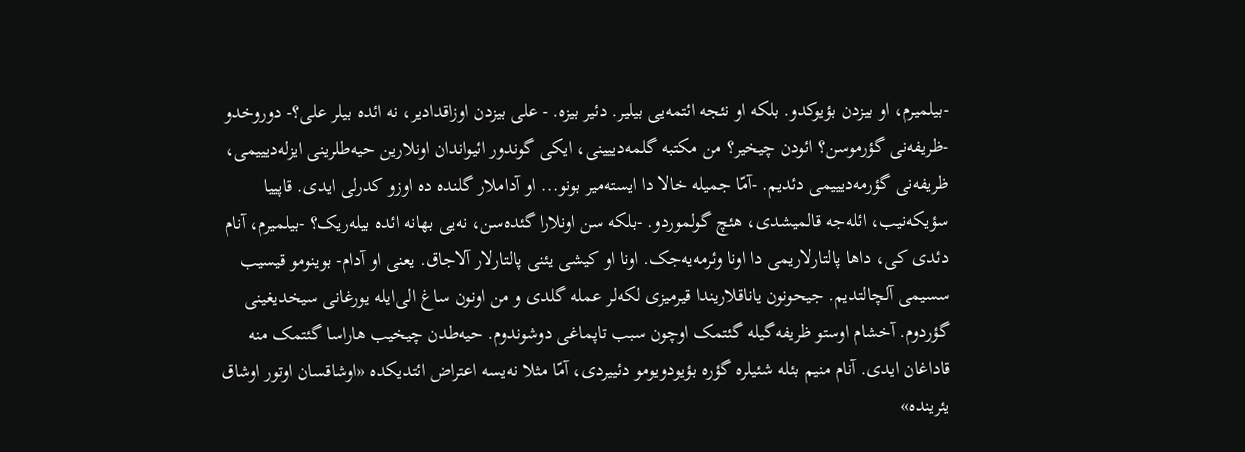-بیلمیرم، او بیزدن بؤیوکدو. بلکه او نئجه ائتمه‌یی بیلیر. دئیر بیزه. - علی بیزدن اوزاقدادیر، نه ائده بیلر علی؟- دوروخدو -ظریفه‌نی گؤرموسن؟ ائودن چیخیر؟ من مکتبه گلمه‌دییینی، ایکی گوندور ائیواندان اونلارین حیه‌طلرینی ایزله‌دیییمی، ظریفه‌نی گؤرمه‌دیییمی دئدیم. -آمّا جمیله خالا دا ایسته‌میر بونو... او آداملار گلنده ده اوزو کدرلی ایدی. قاپییا سؤیکه‌نیب، ائله‌جه قالمیشدی، هئچ گولموردو. -بلکه سن اونلارا گئده‌سن، نه‌یی بهانه ائده بیله‌ریک؟ -بیلمیرم، آنام دئدی کی، داها پالتارلاریمی دا اونا وئرمه‌یه‌جک. اونا او کیشی یئنی پالتارلار آلاجاق. یعنی او آدام- بوینومو قیسیب سسیمی آلچالتدیم. جیحونون یاناقلاریندا قیرمیزی لکه‌لر عمله گلدی و من اونون ساغ الی‌ایله یورغانی سیخدیغینی گؤردوم. آخشام اوستو ظریفه‌گیله گئتمک اوچون سبب تاپماغی دوشوندوم. حیه‌طدن چیخیب هاراسا گئتمک منه قاداغان ایدی. آنام منیم بئله شئیلره گؤره بؤیودویومو دئییردی، آمّا مثلا نه‌یسه اعتراض ائتدیکده «اوشاقسان اوتور اوشاق یئرینده»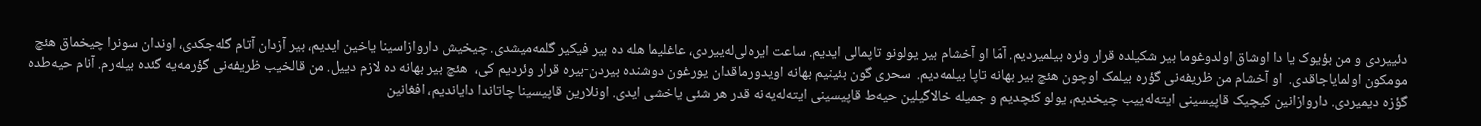دئییردی و من بؤیوک یا دا اوشاق اولدوغوما بیر شکیلده قرار وئره بیلمیردیم. آمّا او آخشام بیر یولونو تاپمالی ایدیم. ساعت ایره‌لی‌له‌ییردی، عاغلیما هله ده بیر فیکیر گلمه‌میشدی. چیخیش داروازاسینا یاخین ایدیم، بیر آزدان آتام گله‌جکدی، اوندان سونرا چیخماق هئچ مومکون اولمایاجاقدی.  او آخشام من ظریفه‌نی گؤره بیلمک اوچون هئچ بیر بهانه تاپا بیلمه‌دیم.  سحری گون بئینیم بهانه اویدورماقدان یورغون دوشنده بیردن-بیره قرار وئردیم کی،  هئچ بیر بهانه ده لازم دییل. من قالخیب ظریفه‌نی گؤرمه‌یه گئده بیله‌رم. آنام حیه‌طده گؤزه ديمیردی. داروازانین کیچیک قاپیسینی ایته‌له‌ییب چیخدیم، یولو کئچدیم و جمیله خالاگیلین حیه‌ط قاپیسینی ایته‌له‌یه‌نه قدر هر شئی یاخشی ایدی. اونلارین قاپیسینا چاتاندا دایاندیم، افغانین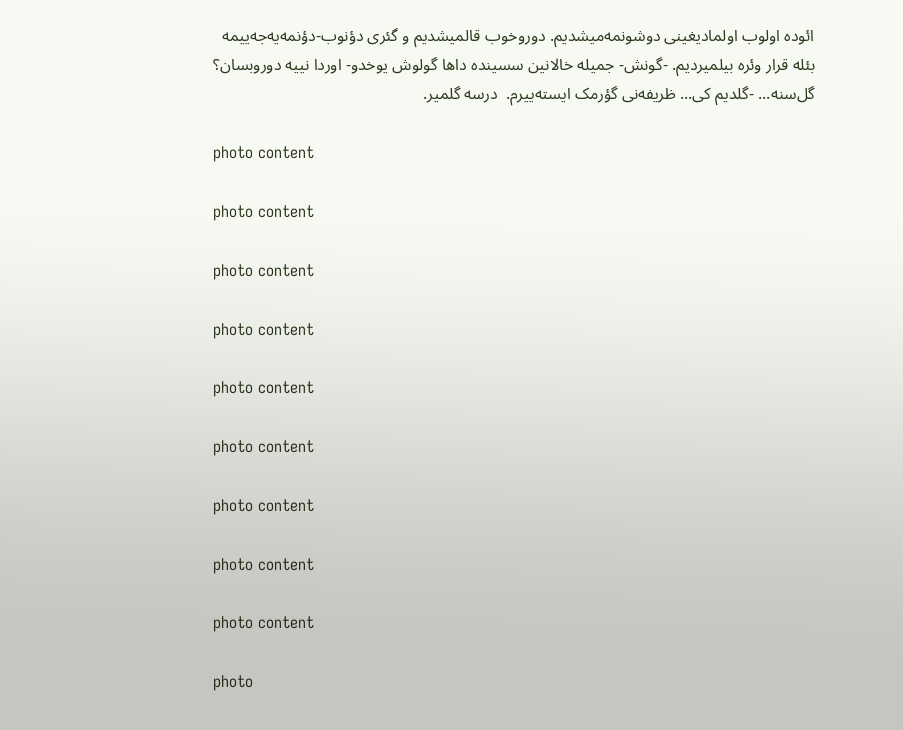ائوده اولوب اولمادیغینی دوشونمه‌میشدیم. دوروخوب قالمیشدیم و گئری دؤنوب-دؤنمه‌یه‌جه‌ییمه بئله قرار وئره بیلمیردیم. -گونش- جمیله خالانین سسینده داها گولوش یوخدو- اوردا نییه دوروبسان؟ گل‌سنه... -گلدیم کی... ظریفه‌نی گؤرمک ایسته‌ییرم.  درسه گلمیر.

photo content

photo content

photo content

photo content

photo content

photo content

photo content

photo content

photo content

photo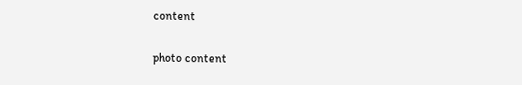content

photo content